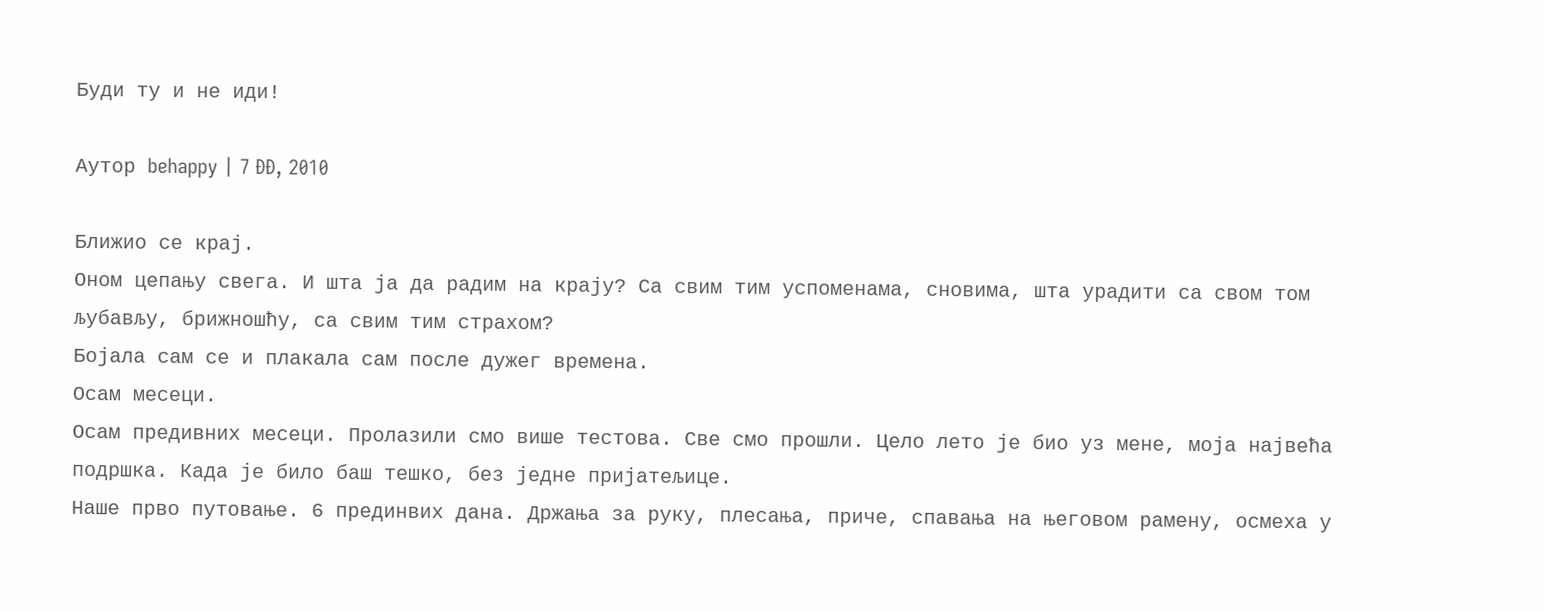Буди ту и не иди!

Аутор behappy | 7 ÐÐ, 2010

Ближио се крај.
Оном цепању свега. И шта ја да радим на крају? Са свим тим успоменама, сновима, шта урадити са свом том љубављу, брижношћу, са свим тим страхом?
Бојала сам се и плакала сам после дужег времена.
Осам месеци.
Осам предивних месеци. Пролазили смо више тестова. Све смо прошли. Цело лето је био уз мене, моја највећа подршка. Када је било баш тешко, без једне пријатељице.
Наше прво путовање. 6 прединвих дана. Држања за руку, плесања, приче, спавања на његовом рамену, осмеха у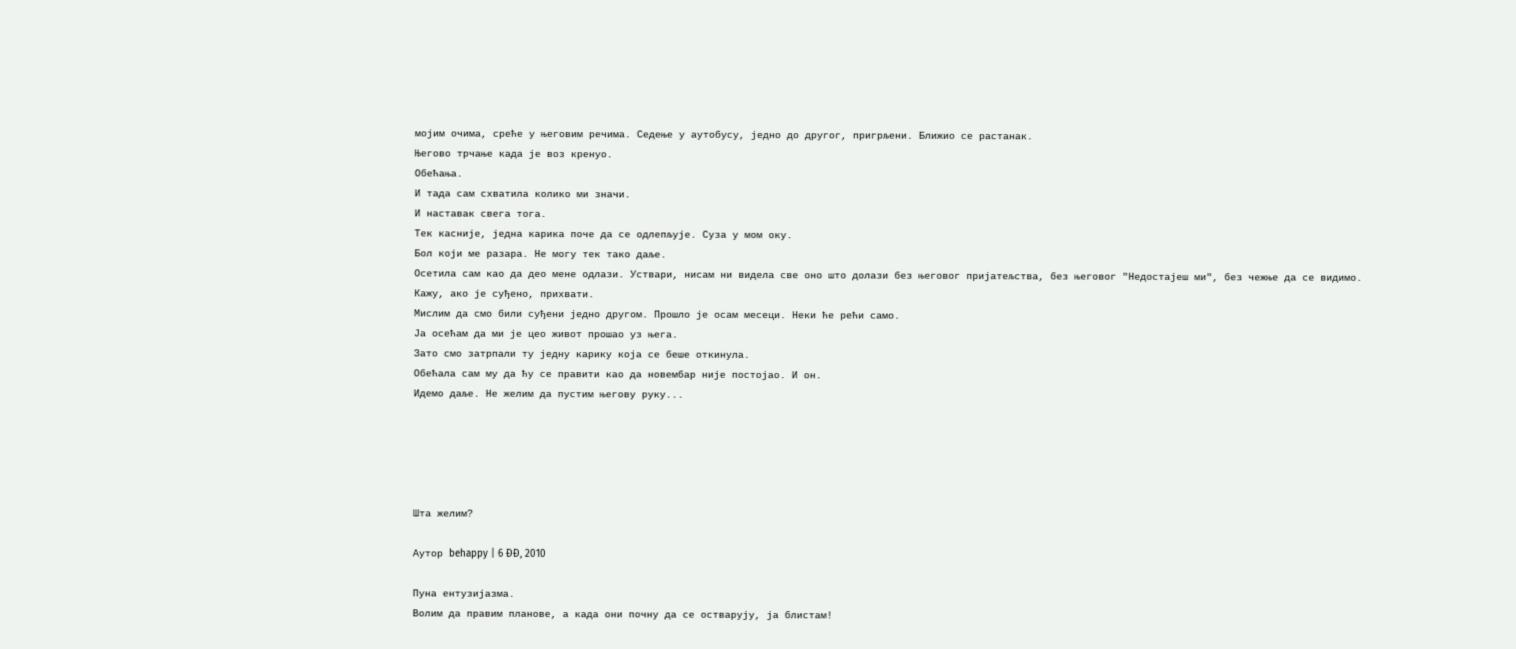мојим очима, среће у његовим речима. Седење у аутобусу, једно до другог, пригрљени. Ближио се растанак.
Његово трчање када је воз кренуо.
Обећања.
И тада сам схватила колико ми значи.
И наставак свега тога.
Тек касније, једна карика поче да се одлепљује. Суза у мом оку.
Бол који ме разара. Не могу тек тако даље.
Осетила сам као да део мене одлази. Уствари, нисам ни видела све оно што долази без његовог пријатељства, без његовог "Недостајеш ми", без чежње да се видимо.
Кажу, ако је суђено, прихвати.
Мислим да смо били суђени једно другом. Прошло је осам месеци. Неки ће рећи само.
Ја осећам да ми је цео живот прошао уз њега.
Зато смо затрпали ту једну карику која се беше откинула.
Обећала сам му да ћу се правити као да новембар није постојао. И он.
Идемо даље. Не желим да пустим његову руку...





Шта желим?

Аутор behappy | 6 ÐÐ, 2010

Пуна ентузијазма.
Волим да правим планове, а када они почну да се остварују, ја блистам!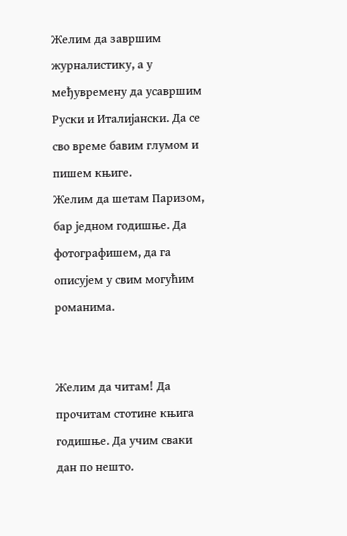Желим да завршим журналистику, а у међувремену да усавршим Руски и Италијански. Да се сво време бавим глумом и пишем књиге.
Желим да шетам Паризом, бар једном годишње. Да фотографишем, да га описујем у свим могућим романима.


Желим да читам! Да прочитам стотине књига годишње. Да учим сваки дан по нешто.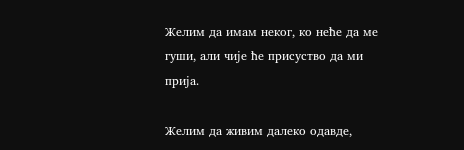Желим да имам неког, ко неће да ме гуши, али чије ће присуство да ми прија.

Желим да живим далеко одавде,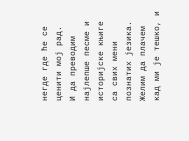негде где ће се ценити мој рад.
И да преводим најлепше песме и историјске књиге са свих мени познатих језика.
Желим да плачем кад ми је тешко, и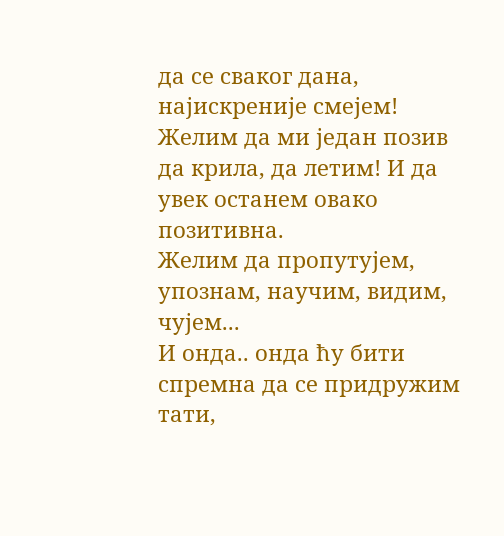да се сваког дана, најискреније смејем!
Желим да ми један позив да крила, да летим! И да увек останем овако позитивна.
Желим да пропутујем, упознам, научим, видим, чујем...
И онда.. онда ћу бити спремна да се придружим тати,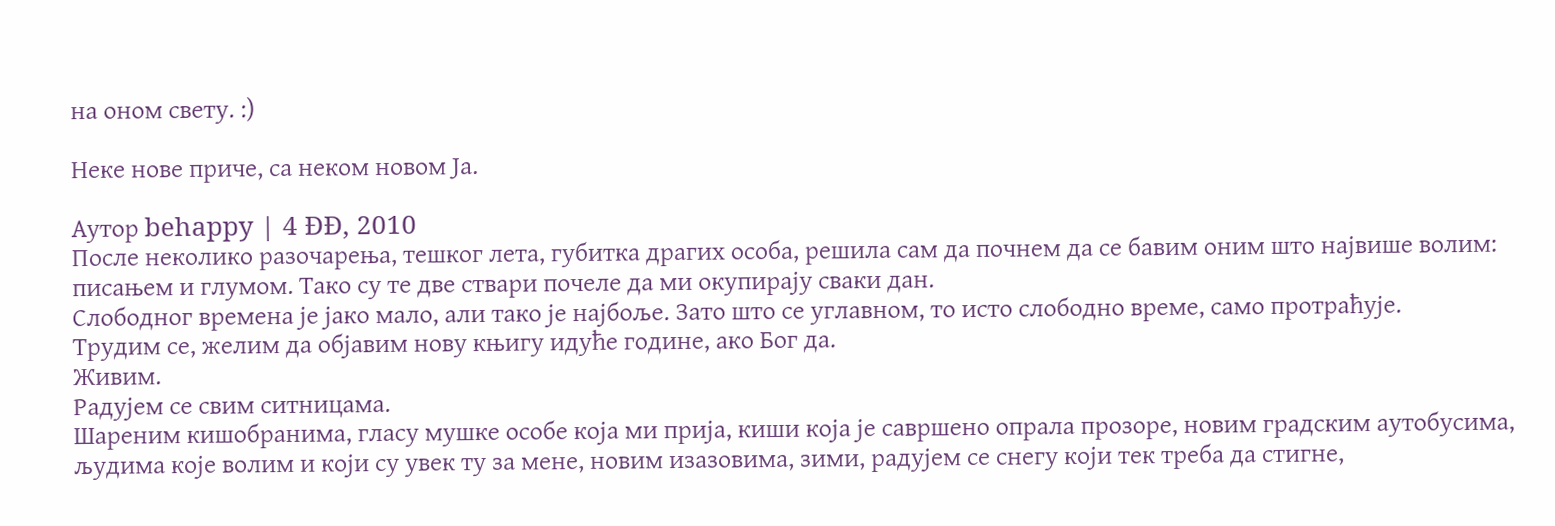на оном свету. :)

Неке нове приче, са неком новом Ја.

Аутор behappy | 4 ÐÐ, 2010
После неколико разочарења, тешког лета, губитка драгих особа, решила сам да почнем да се бавим оним што највише волим: писањем и глумом. Тако су те две ствари почеле да ми окупирају сваки дан.
Слободног времена је јако мало, али тако је најбоље. Зато што се углавном, то исто слободно време, само протраћује.
Трудим се, желим да објавим нову књигу идуће године, ако Бог да.
Живим.
Радујем се свим ситницама.
Шареним кишобранима, гласу мушке особе која ми прија, киши која је савршено опрала прозоре, новим градским аутобусима, људима које волим и који су увек ту за мене, новим изазовима, зими, радујем се снегу који тек треба да стигне,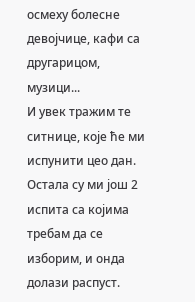осмеху болесне девојчице, кафи са другарицом, музици...
И увек тражим те ситнице, које ће ми испунити цео дан.
Остала су ми још 2 испита са којима требам да се изборим, и онда долази распуст.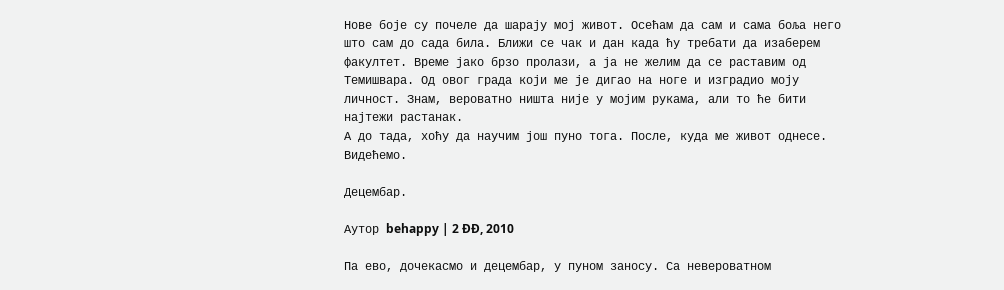Нове боје су почеле да шарају мој живот. Осећам да сам и сама боља него што сам до сада била. Ближи се чак и дан када ћу требати да изаберем факултет. Време јако брзо пролази, а ја не желим да се раставим од Темишвара. Од овог града који ме је дигао на ноге и изградио моју личност. Знам, вероватно ништа није у мојим рукама, али то ће бити најтежи растанак.
А до тада, хоћу да научим још пуно тога. После, куда ме живот однесе. Видећемо.

Децембар.

Аутор behappy | 2 ÐÐ, 2010

Па ево, дочекасмо и децембар, у пуном заносу. Са невероватном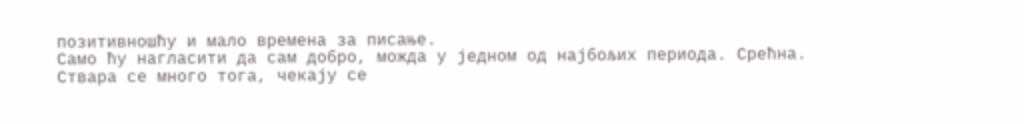позитивношћу и мало времена за писање.
Само ћу нагласити да сам добро, можда у једном од најбољих периода. Срећна.
Ствара се много тога, чекају се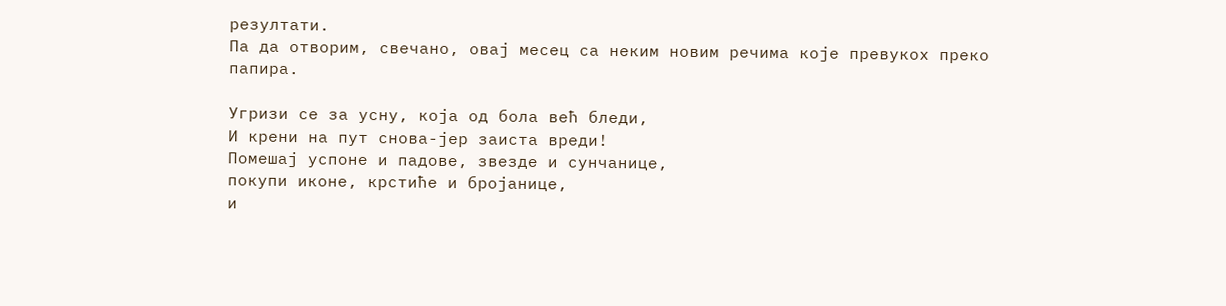резултати.
Па да отворим, свечано, овај месец са неким новим речима које превукох преко папира.

Угризи се за усну, која од бола већ бледи,
И крени на пут снова-јер заиста вреди!
Помешај успоне и падове, звезде и сунчанице,
покупи иконе, крстиће и бројанице,
и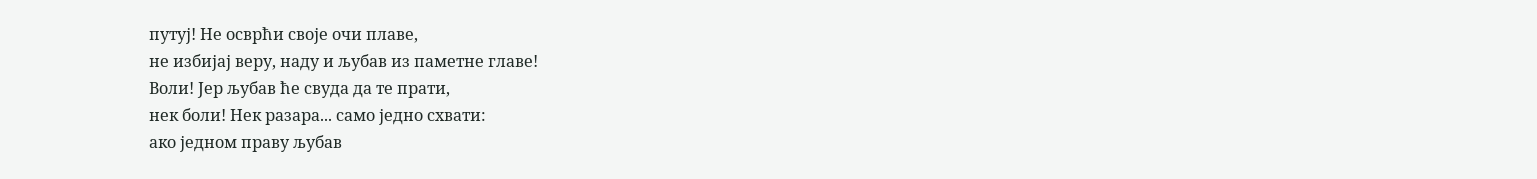путуј! Не осврћи своје очи плаве,
не избијај веру, наду и љубав из паметне главе!
Воли! Јер љубав ће свуда да те прати,
нек боли! Нек разара... само једно схвати:
ако једном праву љубав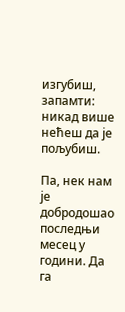изгубиш,
запамти: никад више нећеш да је пољубиш.

Па, нек нам је добродошао последњи месец у години. Да га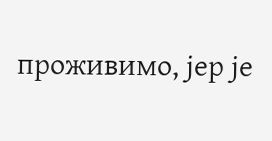проживимо, јер је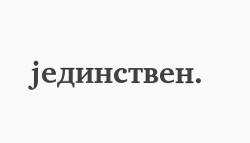јединствен.